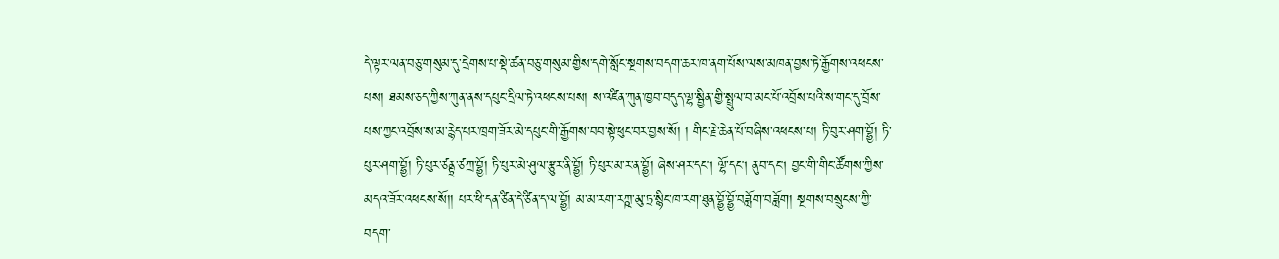དེ་ལྟར་ལན་བཅུ་གསུམ་དུ་དྲེགས་པ་སྡེ་ཚན་བཅུ་གསུམ་གྱིས་དགེ་སློང་སྔགས་བདག་ཆར་ཁ་ནག་པོས་ལས་མཁན་བྱས་ཏེ་རྒྱོགས་འཕངས་པས། ཐམས་ཅད་ཀྱིས་ཀུན་ནས་དཔུང་དྲིལ་ཏེ་འཕངས་པས། ས་འཛིན་ཀུན་ཁྱབ་བདུད་ལྷ་སྦྱིན་གྱི་སྤྲུལ་བ་མང་པོ་འབྲོས་པའི་ས་གང་དུ་བྲོས་པས་ཀྱང་འབྲོས་ས་མ་རྙེད་པར་ཁྲག་ཟོར་མེ་དཔུང་གི་རྒྱོགས་བབ་སྟེ་ཕུང་བར་བྱས་སོ། ། གིང་རྗེ་ཆེན་པོ་བཞིས་འཕངས་པ། ཏི་བུར་ཤག་བྷྱོ། ཏི་པུར་ཤག་བྷྱོ། ཏི་པུར་ཙནྟྲ་ཙཀྲ་བྷྱོ། ཏི་པུར་མེ་ཤུལ་རྩུར་ནི་བྷྱོ། ཏི་པུར་མ་ར་ན་བྷྱོ། ཞེས་ཤར་དང། ལྷོ་དང། ནུབ་དང། བྱང་གི་གིང་ཚོགས་ཀྱིས་མདའ་ཟོར་འཕངས་སོ།། པར་ཕི་དན་ཙིན་དེ་ཙིན་ད་ལ་བྷྱོ། མ་མ་རག་རཀྵ་མུ་ཏྲ་སྙིང་ཁ་རག་ཐུན་བྷྱོ་བྷྱོ་བཟློག་བཟློག། སྔགས་བསྲུངས་ཀྱི་བདག་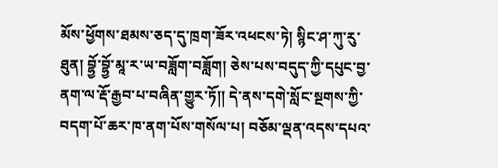མོས་ཕྱོགས་ཐམས་ཅད་དུ་ཁྲག་ཟོར་འཕངས་ཏེ། སྙིང་ཤ་ཀུ་རུ་ཐུན། བྷྱོ་བྷྱོ་མཱ་ར་ཡ་བཟློག་བཟློག། ཅེས་པས་བདུད་ཀྱི་དཔུང་བྱ་ནག་ལ་རྡོ་རྒྱབ་པ་བཞིན་གྱུར་ཏོ།། དེ་ནས་དགེ་སློང་སྔགས་ཀྱི་བདག་པོ་ཆར་ཁ་ནག་པོས་གསོལ་པ། བཅོམ་ལྡན་འདས་དཔའ་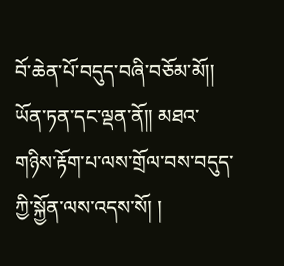བོ་ཆེན་པོ་བདུད་བཞི་བཅོམ་མོ།། ཡོན་ཏན་དང་ལྡན་ནོ།། མཐའ་གཉིས་རྟོག་པ་ལས་གྲོལ་བས་བདུད་ཀྱི་སྐྱོན་ལས་འདས་སོ། །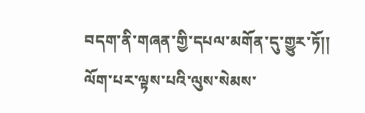བདག་ནི་གཞན་གྱི་དཔལ་མགོན་དུ་གྱུར་ཏོ།། ལོག་པར་ལྟས་པའི་ལུས་སེམས་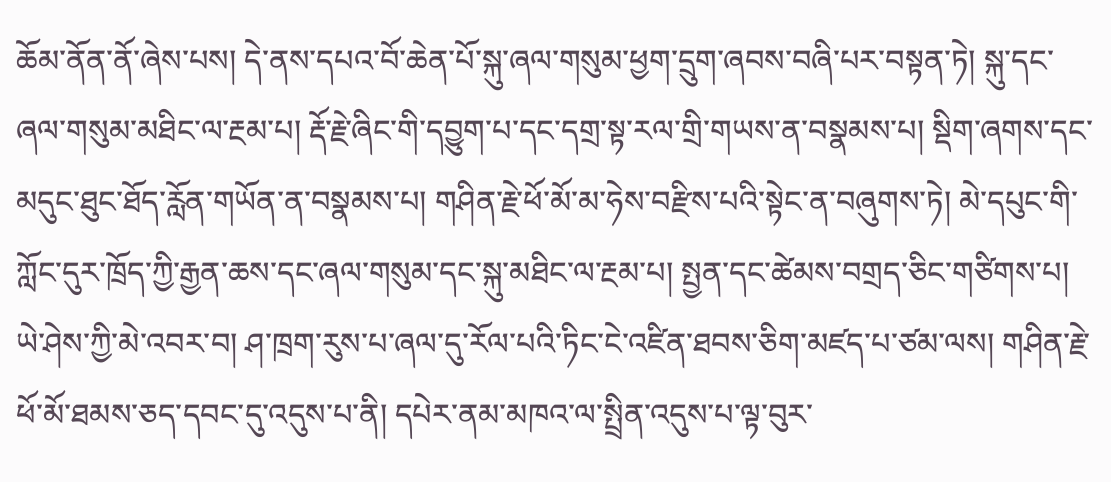ཆོམ་ནོན་ནོ་ཞེས་པས། དེ་ནས་དཔའ་བོ་ཆེན་པོ་སྐུ་ཞལ་གསུམ་ཕྱག་དྲུག་ཞབས་བཞི་པར་བསྟན་ཏེ། སྐུ་དང་ཞལ་གསུམ་མཐིང་ལ་རྔམ་པ། རྡོ་རྗེ་ཞིང་གི་དབྱུག་པ་དང་དགྲ་སྟ་རལ་གྲི་གཡས་ན་བསྣམས་པ། སྡིག་ཞགས་དང་མདུང་ཐུང་ཐོད་རློན་གཡོན་ན་བསྣམས་པ། གཤིན་རྗེ་ཕོ་མོ་མ་ཧེས་བརྫིས་པའི་སྟེང་ན་བཞུགས་ཏེ། མེ་དཔུང་གི་ཀློང་དུར་ཁྲོད་ཀྱི་རྒྱན་ཆས་དང་ཞལ་གསུམ་དང་སྐུ་མཐིང་ལ་རྔམ་པ། སྤྱན་དང་ཚེམས་བགྲད་ཅིང་གཙིགས་པ། ཡེ་ཤེས་ཀྱི་མེ་འབར་བ། ཤ་ཁྲག་རུས་པ་ཞལ་དུ་རོལ་པའི་ཏིང་ངེ་འཛིན་ཐབས་ཅིག་མཛད་པ་ཙམ་ལས། གཤིན་རྗེ་ཕོ་མོ་ཐམས་ཅད་དབང་དུ་འདུས་པ་ནི། དཔེར་ནམ་མཁའ་ལ་སྤྲིན་འདུས་པ་ལྟ་བུར་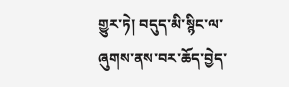གྱུར་ཏེ། བདུད་མི་སྙིང་ལ་ཞུགས་ནས་བར་ཆོད་བྱེད་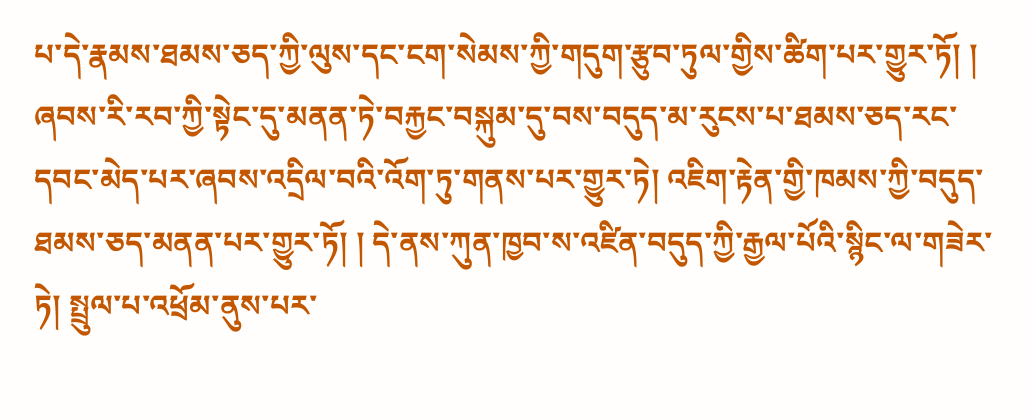པ་དེ་རྣམས་ཐམས་ཅད་ཀྱི་ལུས་དང་ངག་སེམས་ཀྱི་གདུག་རྩུབ་ཏུལ་གྱིས་ཚིག་པར་གྱུར་ཏོ། ། ཞབས་རི་རབ་ཀྱི་སྟེང་དུ་མནན་ཏེ་བརྐྱང་བསྐུམ་དུ་བས་བདུད་མ་རུངས་པ་ཐམས་ཅད་རང་དབང་མེད་པར་ཞབས་འདྲིལ་བའི་འོག་ཏུ་གནས་པར་གྱུར་ཏེ། འཇིག་རྟེན་གྱི་ཁམས་ཀྱི་བདུད་ཐམས་ཅད་མནན་པར་གྱུར་ཏོ། ། དེ་ནས་ཀུན་ཁྱབ་ས་འཛིན་བདུད་ཀྱི་རྒྱལ་པོའི་སྙིང་ལ་གཟེར་ཏེ། སྤྲུལ་པ་འཕྲོམ་ནུས་པར་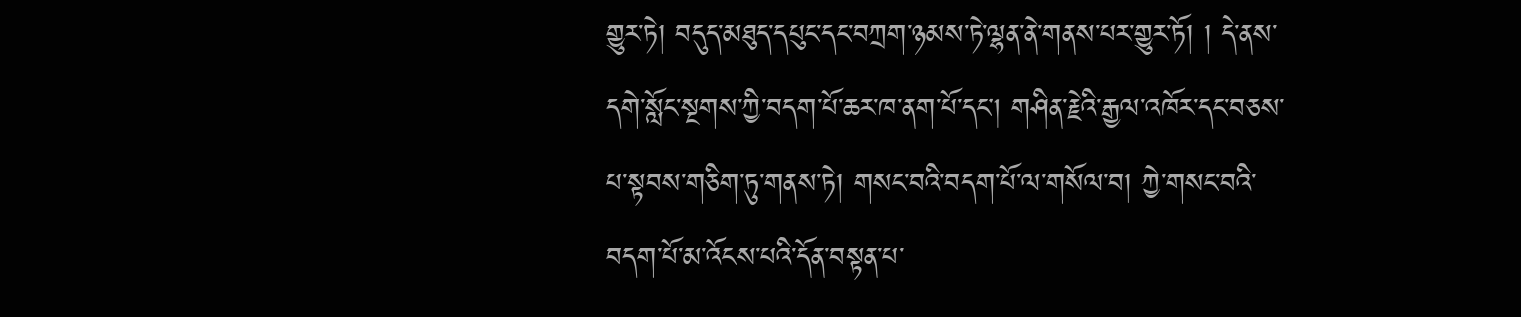གྱུར་ཏེ། བདུད་མཐུད་དཔུང་དང་བཀྲག་ཉམས་ཏེ་ལྷན་ནེ་གནས་པར་གྱུར་ཏོ། ། དེ་ནས་དགེ་སློང་སྔགས་ཀྱི་བདག་པོ་ཆར་ཁ་ནག་པོ་དང། གཤིན་རྗེའི་རྒྱལ་འཁོར་དང་བཅས་པ་སྟབས་གཅིག་ཏུ་གནས་ཏེ། གསང་བའི་བདག་པོ་ལ་གསོལ་བ། ཀྱེ་གསང་བའི་བདག་པོ་མ་འོངས་པའི་དོན་བསྟན་པ་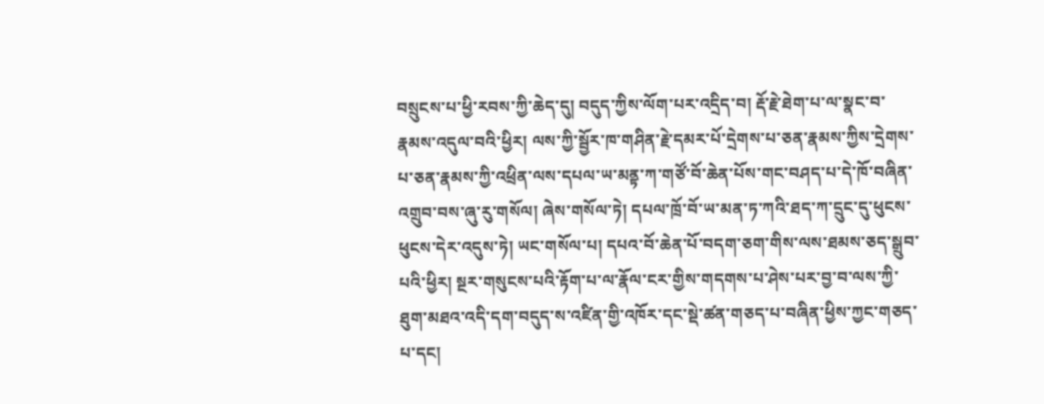བསྲུངས་པ་ཕྱི་རབས་ཀྱི་ཆེད་དུ། བདུད་ཀྱིས་ལོག་པར་འདྲིད་བ། རྡོ་རྗེ་ཐེག་པ་ལ་སྣང་བ་རྣམས་འདུལ་བའི་ཕྱིར། ལས་ཀྱི་སྦྱོར་ཁ་གཤིན་རྗེ་དམར་པོ་དྲེགས་པ་ཅན་རྣམས་ཀྱིས་དྲེགས་པ་ཅན་རྣམས་ཀྱི་འཕྲིན་ལས་དཔལ་ཡ་མནྟ་ཀ་གཙོ་བོ་ཆེན་པོས་གང་བཤད་པ་དེ་ཁོ་བཞིན་འགྲུབ་བས་ཞུ་རུ་གསོལ། ཞེས་གསོལ་ཏེ། དཔལ་ཁྲོ་བོ་ཡ་མན་ཏ་ཀའི་ཐད་ཀ་དྲུང་དུ་ཕུངས་ཕུངས་དེར་འདུས་ཏེ། ཡང་གསོལ་པ། དཔའ་བོ་ཆེན་པོ་བདག་ཅག་གིས་ལས་ཐམས་ཅད་སྒྲུབ་པའི་ཕྱིར། སྔར་གསུངས་པའི་རྟོག་པ་ལ་རྣོལ་ངར་གྱིས་གདགས་པ་ཤེས་པར་བྱ་བ་ལས་ཀྱི་ཐུག་མཐའ་འདི་དག་བདུད་ས་འཛིན་གྱི་འཁོར་དང་སྡེ་ཚན་གཅད་པ་བཞིན་ཕྱིས་ཀྱང་གཅད་པ་དང།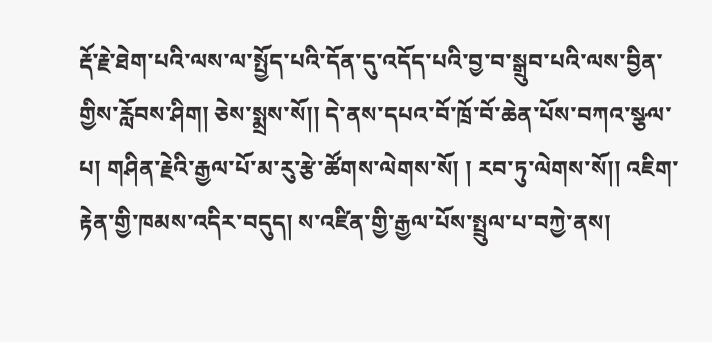རྡོ་རྗེ་ཐེག་པའི་ལས་ལ་སྤྱོད་པའི་དོན་དུ་འདོད་པའི་བྱ་བ་སྒྲུབ་པའི་ལས་བྱིན་གྱིས་རློབས་ཤིག། ཅེས་སྨྲས་སོ།། དེ་ནས་དཔའ་བོ་ཁྲོ་བོ་ཆེན་པོས་བཀའ་སྩལ་པ། གཤིན་རྗེའི་རྒྱལ་པོ་མ་རུ་རྩེ་ཚོགས་ལེགས་སོ། ། རབ་ཏུ་ལེགས་སོ།། འཇིག་རྟེན་གྱི་ཁམས་འདིར་བདུད། ས་འཛིན་གྱི་རྒྱལ་པོས་སྤྲུལ་པ་བཀྱེ་ནས།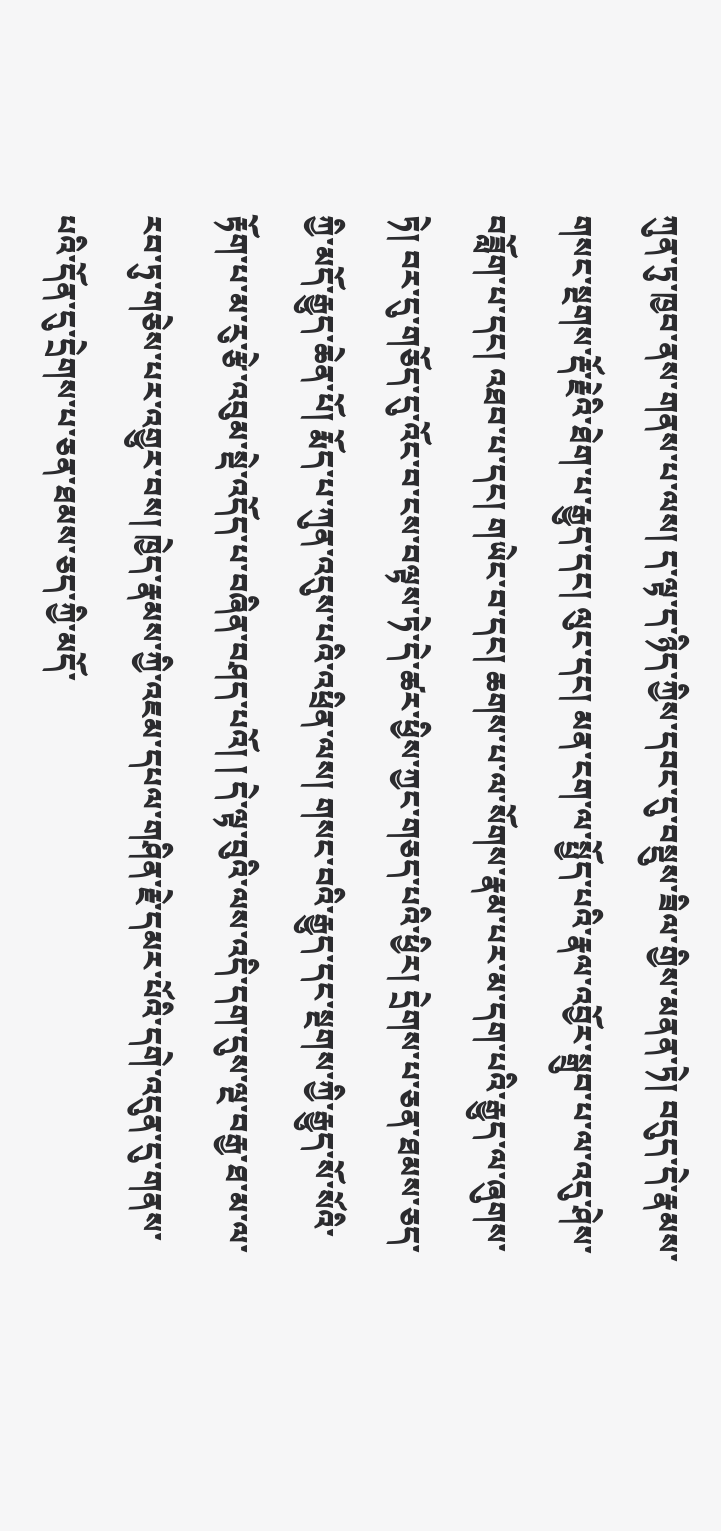ཀུན་ཏུ་ཁྱབ་ནས་གནས་པ་ལས། ད་ལྟ་ད་ཉིད་ཀྱིས་དབང་དུ་བསྡུས་ཟིལ་གྱིས་མནན་ཏེ། བདུད་དེ་རྣམས་གསང་སྔགས་རྡོ་རྗེའི་ཐེག་པ་རྒྱུད་དང། ལུང་དང། མན་ངག་ལ་སྤྱོད་པའི་རྣལ་འབྱོར་སྒྲུབ་པ་ལ་འདུ་ཤེས་བཟློག་པ་དང། འཐབ་པ་དང། གཡེང་བ་དང། ཆགས་པ་ལ་སོགས་རྣམ་པར་མ་དག་པའི་རྒྱུད་ལ་ཞུགས་ཏེ། བར་དུ་གཅོད་དུ་འོང་བ་ངས་བལྟས་ཏེ་དེ་ཚར་ཕྱིས་ཀྱང་གཅད་པའི་ཕྱིར། དྲེགས་པ་ཅན་ཐམས་ཅད་ཀྱི་མདོ་རྒྱུད་ཆེན་པོ། རྨོད་པ་ཀུན་འདུས་པའི་འཕྲིན་ལས། གསང་བའི་རྒྱུད་དང་སྔགས་ཀྱི་རྒྱུད་སོ་སོའི་རྟོག་པ་མ་རུ་རྩེ་འབུམ་སྡེ་འདོད་པ་བཞིན་བཤད་པའོ། ། དེ་ལྟ་བུའི་ལས་འདི་དག་དུས་ལྔ་བརྒྱ་ཐ་མ་ལ་རབ་ཏུ་གཅེས་པར་འགྱུར་བས། ཁྱེད་རྣམས་ཀྱི་འཇམ་དཔལ་གཤིན་རྗེ་དམར་པོའི་དགེ་འདུན་དུ་གནས་པའི་དོན་དུ་དྲེགས་པ་ཅན་ཐམས་ཅད་ཀྱི་མདོ་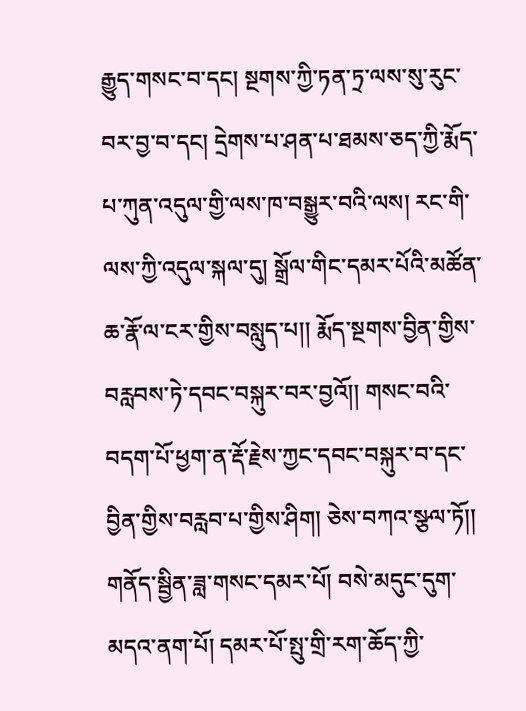རྒྱུད་གསང་བ་དང། སྔགས་ཀྱི་ཏན་ཏྲ་ལས་སུ་རུང་བར་བྱ་བ་དང། དྲེགས་པ་ཤན་པ་ཐམས་ཅད་ཀྱི་རྨོད་པ་ཀུན་འདུལ་གྱི་ལས་ཁ་བསྒྱུར་བའི་ལས། རང་གི་ལས་ཀྱི་འདུལ་སྐལ་དུ། སྒྲོལ་གིང་དམར་པོའི་མཚོན་ཆ་རྣོ་ལ་ངར་གྱིས་བསླུད་པ།། རྨོད་སྔགས་བྱིན་གྱིས་བརླབས་ཏེ་དབང་བསྐུར་བར་བྱའོ།། གསང་བའི་བདག་པོ་ཕྱག་ན་རྡོ་རྗེས་ཀྱང་དབང་བསྐུར་བ་དང་བྱིན་གྱིས་བརླབ་པ་གྱིས་ཤིག། ཅེས་བཀའ་སྩལ་ཏོ།། གནོད་སྦྱིན་ཟླ་གསང་དམར་པོ། བསེ་མདུང་དུག་མདའ་ནག་པོ། དམར་པོ་སྤུ་གྲི་རག་ཆོད་ཀྱི་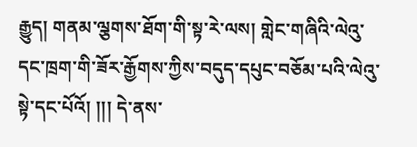རྒྱུད། གནམ་ལྕགས་ཐོག་གི་སྟ་རེ་ལས། གླེང་གཞིའི་ལེའུ་དང་ཁྲག་གི་ཟོར་རྒྱོགས་ཀྱིས་བདུད་དཔུང་བཅོམ་པའི་ལེའུ་སྟེ་དང་པོའོ། །།། དེ་ནས་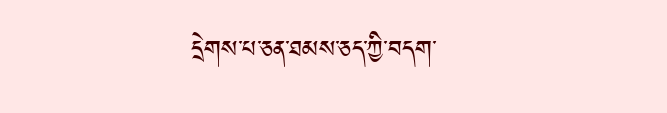དྲེགས་པ་ཅན་ཐམས་ཅད་ཀྱི་བདག་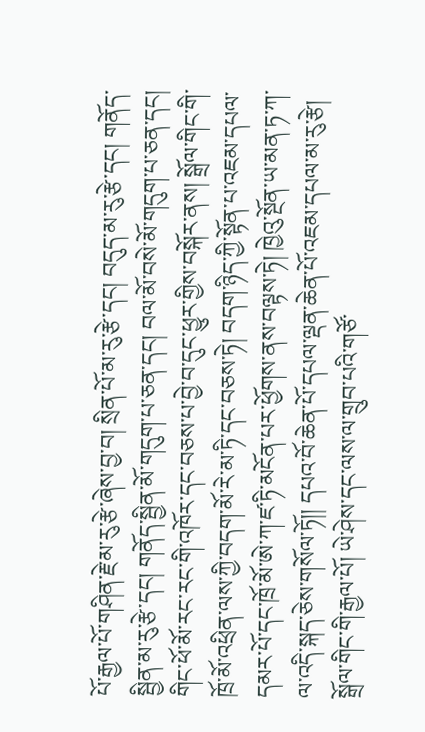པོ་རྒྱལ་པོ་གཤིན་རྗེ་མ་རུ་རྩེ་ཞེས་བྱ་བ། སྲིན་པོ་མ་རུ་རྩེ་དང། བདུད་མ་རུ་རྩེ་དང། གནོད་སྦྱིན་མ་རུ་རྩེ་དང། གནོད་སྦྱིན་མོ་གདུག་པ་ཅན་དང། བལ་མོ་བསེ་མོ་གདུག་པ་ཅན་དང། གིང་ཕོ་མོ་རང་རང་གི་འཁོར་དང་བཅས་པ་བྱེ་བ་དུང་ཕྱུར་གྱིས་བསྐོར་ནས། སྒྲོལ་གིང་གི་ཁྲོ་མོ་འཕྲིན་ལས་ཀྱི་བདག་མོ་རེ་མ་ཏི་དང་བཅས་ཏེ། བདག་ཉིད་ཀྱི་སྟོན་པ་འཇམ་དཔལ་དམར་པོ་དང་ཁྲོ་མོ་ཨེ་ཀ་ཛ་ཏི་མངོན་པར་ཕྱོགས་ནས་བལྟས་ཏེ། ཁྱེའུ་སྔོན་ཡ་མན་ཏ་ཀ་ལ་འདི་སྐད་ཅེས་གསོལ་ཏོ།། དཔའ་བོ་ཆེན་པོ་དཔལ་ལྡན་ཆེན་པོ་འཇམ་དཔལ་མ་རུ་རྩེ། སྒྲོལ་གིང་གི་རྒྱལ་པོ། ཡེ་ཤེས་དང་ལས་ལ་གྲུབ་པའི་གཙོ་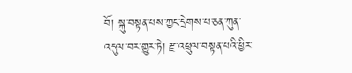བོ། སྐུ་བསྟན་པས་ཀྱང་དྲེགས་པ་ཅན་ཀུན་འདུལ་བར་གྱུར་ཏེ། རྫ་འཕྲུལ་བསྟན་པའི་ཕྱིར་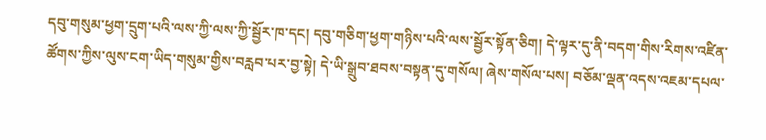དབུ་གསུམ་ཕྱག་དྲུག་པའི་ལས་ཀྱི་ལས་ཀྱི་སྦྱོར་ཁ་དང། དབུ་གཅིག་ཕྱག་གཉིས་པའི་ལས་སྦྱོར་སྟོན་ཅིག། དེ་ལྟར་དུ་ནི་བདག་གིས་རིགས་འཛིན་ཚོགས་ཀྱིས་ལུས་ངག་ཡིད་གསུམ་གྱིས་བརླབ་པར་བྱ་སྟེ། དེ་ཡི་སྒྲུབ་ཐབས་བསྟན་དུ་གསོལ། ཞེས་གསོལ་པས། བཅོམ་ལྡན་འདས་འཇམ་དཔལ་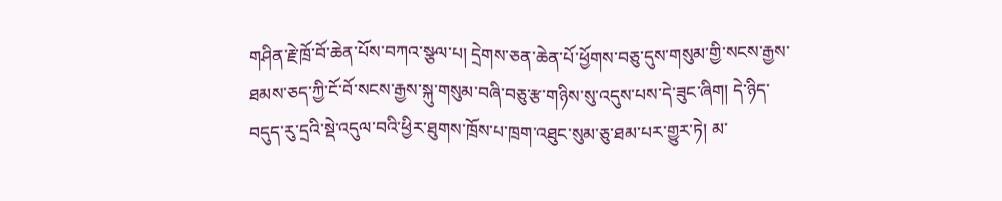གཤིན་རྗེ་ཁྲོ་བོ་ཆེན་པོས་བཀའ་སྩལ་པ། དྲེགས་ཅན་ཆེན་པོ་ཕྱོགས་བཅུ་དུས་གསུམ་གྱི་སངས་རྒྱས་ཐམས་ཅད་ཀྱི་ངོ་བོ་སངས་རྒྱས་སྐུ་གསུམ་བཞི་བཅུ་རྩ་གཉིས་སུ་འདུས་པས་དེ་ཟུང་ཞིག། དེ་ཉིད་བདུད་རུ་དྲའི་སྡེ་འདུལ་བའི་ཕྱིར་ཐུགས་ཁྲོས་པ་ཁྲག་འཐུང་སུམ་ཅུ་ཐམ་པར་གྱུར་ཏེ། མ་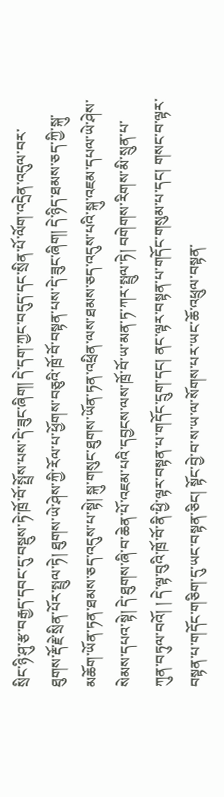སྲིང་ཉི་ཤུ་རྩ་བརྒྱད་དབང་དུ་བསྡུས་ཏེ་ཁྲོ་བོ་སྤྲོས་པས་དེ་ཟུང་ཞིག། དེ་དག་ཀྱང་བདུད་དང་སྲིན་པོ་ལོག་འདྲེན་འདུལ་བར་ཐུགས་རྡོ་རྗེ་སྲིན་པོར་སྤྲུལ་ཏེ། ཐུགས་ཡེ་ཤེས་ཀྱི་རོལ་པ་ཕྱོགས་བཅུའི་ཁྲོ་བོ་བསྟན་པས་དེ་ཟུང་ཞིག། དེ་ཉིད་ཐམས་ཅད་ཀྱི་སྐུ་མཆོག་ཡོན་ཏན་ཐམས་ཅད་འདུས་པ་སྟེ། སྐུ་གསུང་ཐུགས་ཡོན་ཏན་འཕྲིན་ལས་ཐམས་ཅད་འདུས་པའི་སྐུ་འཇམ་དཔལ་ཡེ་ཤེས་སེམས་དཔའ་སྟེ། དེ་ཐུགས་ཞི་བ་ཆེན་པོ་འཇམ་པའི་དབྱངས་ལས་ཁྲོ་བོ་ཡ་མན་ཏ་ཀར་སྤྲུལ་ཏེ། བགེགས་རིགས་མི་སྲུན་པ་ཀུན་བཏུལ་བའོ། ། དེ་ལྟ་བུའི་ཁྲོ་བོ་ནི་ཕྱི་ལྟར་བསྟན་པ་གདོང་དྲུག་དང། ནང་ལྟར་བསྟན་པ་གདོང་གསུམ་པ་དང། གསང་བ་ལྟར་བསྟན་པ་གདོང་གཅིག་དུ་ཡང་བསྟན་ཅིང། སྟོང་བྱེ་བ་ས་ཡ་ལ་སོགས་པར་ཡང་ཆོ་འཕྲུལ་བསྟན་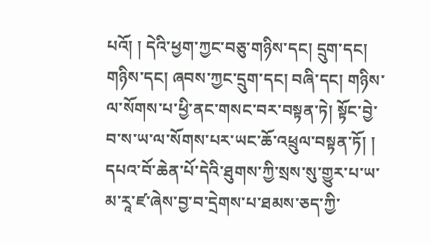པའོ། ། དེའི་ཕྱག་ཀྱང་བཅུ་གཉིས་དང། དྲུག་དང། གཉིས་དང། ཞབས་ཀྱང་དྲུག་དང། བཞི་དང། གཉིས་ལ་སོགས་པ་ཕྱི་ནང་གསང་བར་བསྟན་ཏེ། སྟོང་བྱེ་བ་ས་ཡ་ལ་སོགས་པར་ཡང་ཆོ་འཕྲུལ་བསྟན་ཏོ། ། དཔའ་བོ་ཆེན་པོ་དེའི་ཐུགས་ཀྱི་སྲས་སུ་གྱུར་པ་ཡ་མ་རཱ་ཛ་ཞེས་བྱ་བ་དྲེགས་པ་ཐམས་ཅད་ཀྱི་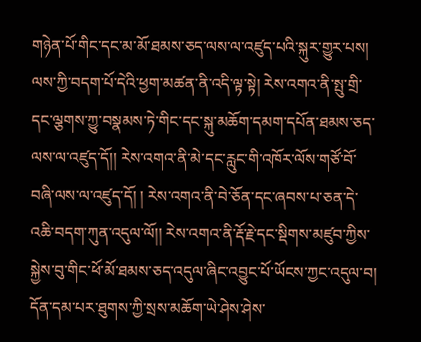གཉེན་པོ་གིང་དང་མ་མོ་ཐམས་ཅད་ལས་ལ་འཛུད་པའི་སྐུར་གྱུར་པས། ལས་ཀྱི་བདག་པོ་དེའི་ཕྱག་མཚན་ནི་འདི་ལྟ་སྟེ། རེས་འགའ་ནི་སྤུ་གྲི་དང་ལྕགས་ཀྱུ་བསྣམས་ཏེ་གིང་དང་སྐུ་མཆོག་དམག་དཔོན་ཐམས་ཅད་ལས་ལ་འཛུད་དོ།། རེས་འགའ་ནི་མེ་དང་རླུང་གི་འཁོར་ལོས་གཙོ་བོ་བཞི་ལས་ལ་འཛུད་དོ། ། རེས་འགའ་ནི་བེ་ཅོན་དང་ཞབས་པ་ཅན་དེ་འཆི་བདག་ཀུན་འདུལ་ལོ།། རེས་འགའ་ནི་རྡོ་རྗེ་དང་སྡིགས་མཛུབ་ཀྱིས་སྐྱེས་བུ་གིང་ཕོ་མོ་ཐམས་ཅད་འདུལ་ཞིང་འབྱུང་པོ་ཡོངས་ཀྱང་འདུལ་བ། དོན་དམ་པར་ཐུགས་ཀྱི་སྲས་མཆོག་ཡེ་ཤེས་ཤེས་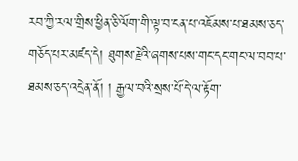རབ་ཀྱི་རལ་གྲིས་ཕྱིན་ཅི་ལོག་གི་ལྟ་བ་ངན་པ་འཇོམས་པ་ཐམས་ཅད་གཅོད་པར་མཛད་དེ། ཐུགས་རྗེའི་ཞགས་པས་གང་དང་གང་ལ་བབ་པ་ཐམས་ཅད་འདྲེན་ནོ། ། རྒྱལ་བའི་སྲས་པོ་དེ་ལ་རྟོག་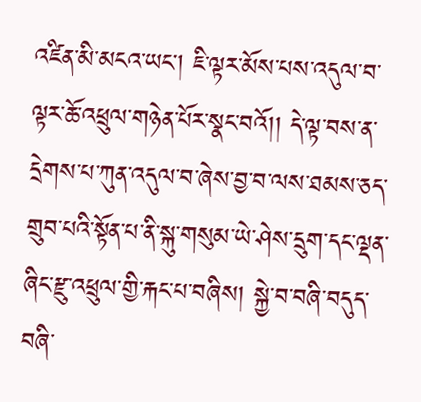འཛིན་མི་མངའ་ཡང། ཇི་ལྟར་མོས་པས་འདུལ་བ་ལྟར་ཆོ་འཕྲུལ་གཉེན་པོར་སྣང་བའོ།། དེ་ལྟ་བས་ན་དྲེགས་པ་ཀུན་འདུལ་བ་ཞེས་བྱ་བ་ལས་ཐམས་ཅད་གྲུབ་པའི་སྟོན་པ་ནི་སྐུ་གསུམ་ཡེ་ཤེས་དྲུག་དང་ལྡན་ཞིང་རྫུ་འཕྲུལ་གྱི་རྐང་པ་བཞིས། སྐྱེ་བ་བཞི་བདུད་བཞི་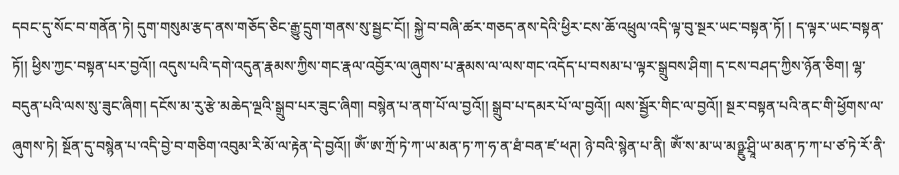དབང་དུ་སོང་བ་གནོན་ཏེ། དུག་གསུམ་རྩད་ནས་གཅོད་ཅིང་རྒྱུ་དྲུག་གནས་སུ་སྦྱང་ངོ།། སྐྱེ་བ་བཞི་ཚར་གཅད་ནས་དེའི་ཕྱིར་ངས་ཆོ་འཕྲུལ་འདི་ལྟ་བུ་སྔར་ཡང་བསྟན་ཏོ། ། ད་ལྟར་ཡང་བསྟན་ཏོ།། ཕྱིས་ཀྱང་བསྟན་པར་བྱའོ།། འདུས་པའི་དགེ་འདུན་རྣམས་ཀྱིས་གང་རྣལ་འབྱོར་ལ་ཞུགས་པ་རྣམས་ལ་ལས་གང་འདོད་པ་བསམ་པ་ལྟར་སྒྲུབས་ཤིག། ད་ངས་བཤད་ཀྱིས་ཉོན་ཅིག། ལྷ་བདུན་པའི་ལས་སུ་ཟུང་ཞིག། དངོས་མ་རུ་རྩེ་མཆེད་ལྔའི་སྒྲུབ་པར་ཟུང་ཞིག། བསྙེན་པ་ནག་པོ་ལ་བྱའོ།། སྒྲུབ་པ་དམར་པོ་ལ་བྱའོ།། ལས་སྦྱོར་གིང་ལ་བྱའོ།། སྔར་བསྟན་པའི་ནང་གི་ཕྱོགས་ལ་ཞུགས་ཏེ། སྔོན་དུ་བསྙེན་པ་འདི་བྱེ་བ་གཅིག་འབུམ་རི་མོ་ལ་རྟེན་དེ་བྱའོ།། ཨོཾ་ཨ་ཀྲོ་ཏེ་ཀ་ཡ་མན་ཏ་ཀ་ཧ་ན་ཐཾ་བན་ཛ་ཕཊ། ཉེ་བའི་སྙེན་པ་ནི། ཨོཾ་ས་མ་ཡ་མཉྫུ་ཤྲཱི་ཡ་མན་ཏ་ཀ་པ་ཙ་ཏེ་རོ་ནི་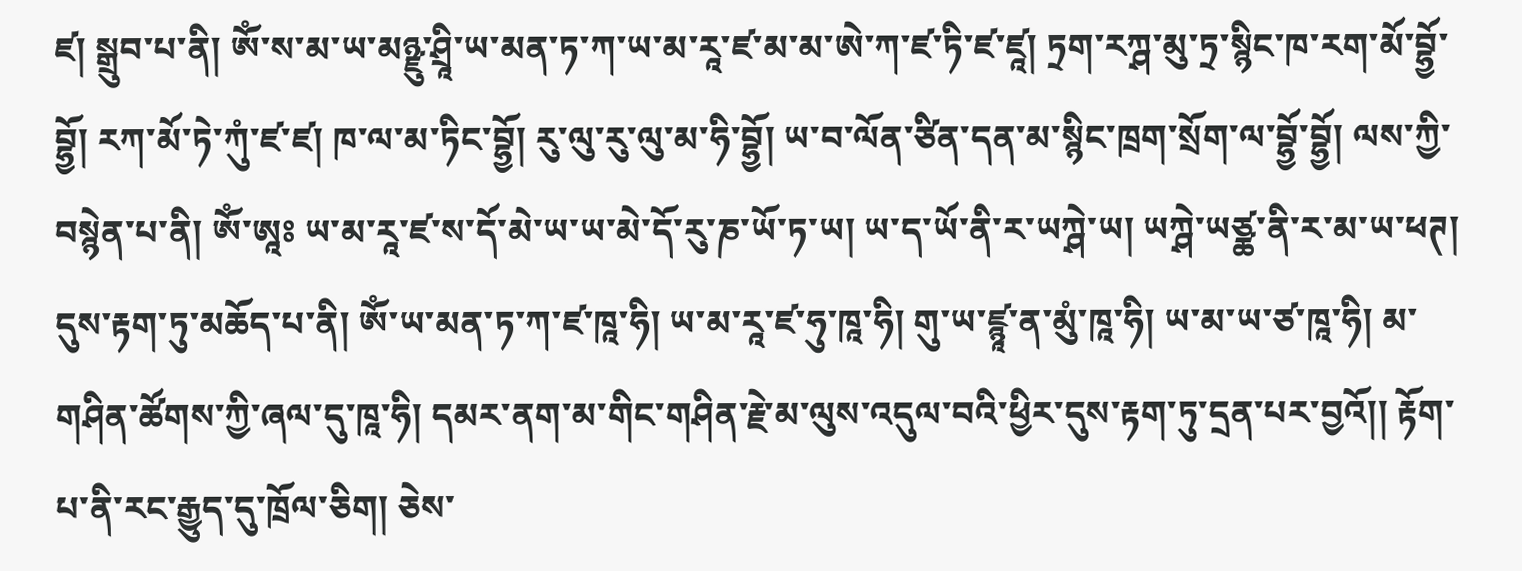ཛ། སྒྲུབ་པ་ནི། ཨོཾ་ས་མ་ཡ་མཉྫུ་ཤྲཱི་ཡ་མན་ཏ་ཀ་ཡ་མ་རཱ་ཛ་མ་མ་ཨེ་ཀ་ཛ་ཏི་ཛ་ཛཱ། ཏྲག་རཀྴ་མུ་ཏྲ་སྙིང་ཁ་རག་མོ་བྷྱོ་བྷྱོ། རཀ་མོ་ཏེ་ཀུཾ་ཛ་ཛ། ཁ་ལ་མ་ཏིང་བྷྱོ། རུ་ལུ་རུ་ལུ་མ་ཧི་བྷྱོ། ཡ་བ་ལོན་ཙིན་དན་མ་སྙིང་ཁྲག་སྲོག་ལ་བྷྱོ་བྷྱོ། ལས་ཀྱི་བསྙེན་པ་ནི། ཨོཾ་ཨཱཿ ཡ་མ་རཱ་ཛ་ས་དོ་མེ་ཡ་ཡ་མེ་དོ་རུ་ཎ་ཡོ་ཏ་ཡ། ཡ་ད་ཡོ་ནི་ར་ཡཀྴེ་ཡ། ཡཀྴེ་ཡཙྪ་ནི་ར་མ་ཡ་ཕཊ། དུས་རྟག་ཏུ་མཆོད་པ་ནི། ཨོཾ་ཡ་མན་ཏ་ཀ་ཛ་ཁཱ་ཧི། ཡ་མ་རཱ་ཛ་ཧུ་ཁཱ་ཧི། གུ་ཡ་ཛྙཱ་ན་མུཾ་ཁཱ་ཧི། ཡ་མ་ཡ་ཙ་ཁཱ་ཧི། མ་གཤིན་ཚོགས་ཀྱི་ཞལ་དུ་ཁཱ་ཧི། དམར་ནག་མ་གིང་གཤིན་རྗེ་མ་ལུས་འདུལ་བའི་ཕྱིར་དུས་རྟག་ཏུ་དྲན་པར་བྱའོ།། རྟོག་པ་ནི་རང་རྒྱུད་དུ་ཁྲོལ་ཅིག། ཅེས་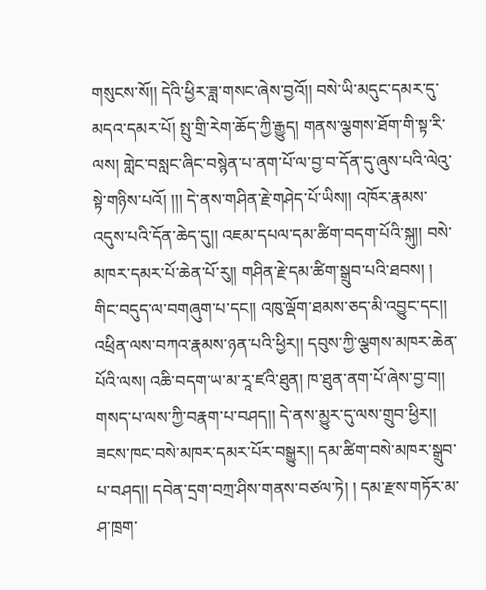གསུངས་སོ།། དེའི་ཕྱིར་ཟླ་གསང་ཞེས་བྱའོ།། བསེ་ཡི་མདུང་དམར་དུ་མདའ་དམར་པོ། སྤུ་གྲི་རེག་ཆོད་ཀྱི་རྒྱུད། གནས་ལྕགས་ཐོག་གི་སྟ་རི་ལས། གླེང་བསླང་ཞིང་བསྙེན་པ་ནག་པོ་ལ་བྱ་བ་དོན་དུ་ཞུས་པའི་ལེའུ་སྟེ་གཉིས་པའོ། །།། དེ་ནས་གཤིན་རྗེ་གཤེད་པོ་ཡིས།། འཁོར་རྣམས་འདུས་པའི་དོན་ཆེད་དུ།། འཇམ་དཔལ་དམ་ཚིག་བདག་པོའི་སྐུ།། བསེ་མཁར་དམར་པོ་ཆེན་པོ་རུ།། གཤིན་རྗེ་དམ་ཚིག་སྒྲུབ་པའི་ཐབས། ། གིང་བདུད་ལ་བགཞུག་པ་དང།། འཁུ་ལྡོག་ཐམས་ཅད་མི་འབྱུང་དང།། འཕྲིན་ལས་བཀའ་རྣམས་ཉན་པའི་ཕྱིར།། དབུས་ཀྱི་ལྕགས་མཁར་ཆེན་པོའི་ལས། འཆི་བདག་ཡ་མ་རཱ་ཛའི་ཐུན། ཁ་ཐུན་ནག་པོ་ཞེས་བྱ་བ།། གསད་པ་ལས་ཀྱི་བརྣག་པ་བཤད།། དེ་ནས་མྱུར་དུ་ལས་གྲུབ་ཕྱིར།། ཟངས་ཁང་བསེ་མཁར་དམར་པོར་བསྒྱུར།། དམ་ཚིག་བསེ་མཁར་སྒྲུབ་པ་བཤད།། དབེན་དྲག་བཀྲ་ཤིས་གནས་བཙལ་ཏེ། ། དམ་རྫས་གཏོར་མ་ཤ་ཁྲག་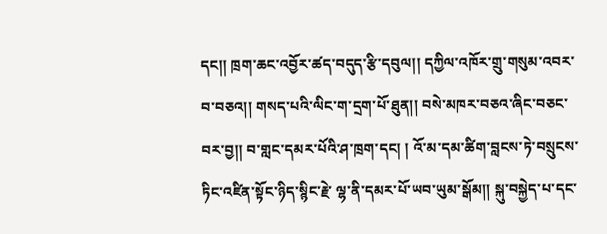དང།། ཁྲག་ཆང་འབྱོར་ཚད་བདུད་རྩི་དབུལ།། དཀྱིལ་འཁོར་གྲུ་གསུམ་འབར་བ་བཅའ།། གསད་པའི་ལིང་ག་དྲག་པོ་ཐུན།། བསེ་མཁར་བཅའ་ཞིང་བཅང་བར་བྱ།། བ་གླང་དམར་པོའི་ཤ་ཁྲག་དང། ། འོ་མ་དམ་ཚིག་བླངས་ཏེ་བསྲུངས་ཏིང་འཛིན་སྟོང་ཉིད་སྙིང་རྗེ་ ལྷ་ནི་དམར་པོ་ཡབ་ཡུམ་སྒོམ།། སྐུ་བསྐྱེད་པ་དང་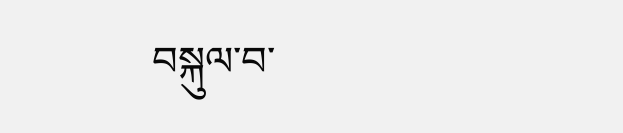བསྐུལ་བ་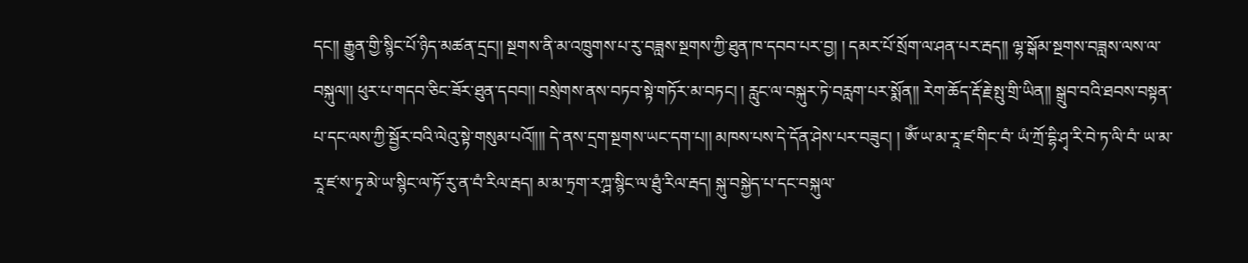དང།། རྒྱུན་གྱི་སྙིང་པོ་ཉིད་མཚན་དྲང།། སྔགས་ནི་མ་འཁྲུགས་པ་རུ་བཟླས་སྔགས་ཀྱི་ཐུན་ཁ་དབབ་པར་བྱ། ། དམར་པོ་སྲོག་ལ་ཤན་པར་རྦད།། ལྷ་སྒོམ་སྔགས་བཟླས་ལས་ལ་བསྐུལ།། ཕུར་པ་གདབ་ཅིང་ཟོར་ཐུན་དབབ།། བསྲེགས་ནས་བཏབ་སྟེ་གཏོར་མ་བཏང། ། རླུང་ལ་བསྐུར་ཏེ་བརླག་པར་སྨོན།། རེག་ཆོད་རྡོ་རྗེ་སྤུ་གྲི་ཡིན།། སྒྲུབ་བའི་ཐབས་བསྟན་པ་དང་ལས་ཀྱི་སྦྱོར་བའི་ལེའུ་སྟེ་གསུམ་པའོ།།།། དེ་ནས་དྲག་སྔགས་ཡང་དག་པ།། མཁས་པས་དེ་དོན་ཤེས་པར་བཟུང། ། ཨོཾ་ཡ་མ་རཱ་ཛ་གིང་བཾ་ ཡཾ་ཀྲོ་དྷི་ཤྭ་རི་བེ་ཏ་ལི་བཾ་ ཡ་མ་རཱ་ཛ་ས་ཏྭ་མེ་ཡ་སྙིང་ལ་ཏོ་རུ་ན་བཾ་རིལ་རྦད། མ་མ་ཏྲག་རཀྴ་སྙིང་ལ་ཐུཾ་རིལ་རྦད། སྐུ་བསྐྱེད་པ་དང་བསྐུལ་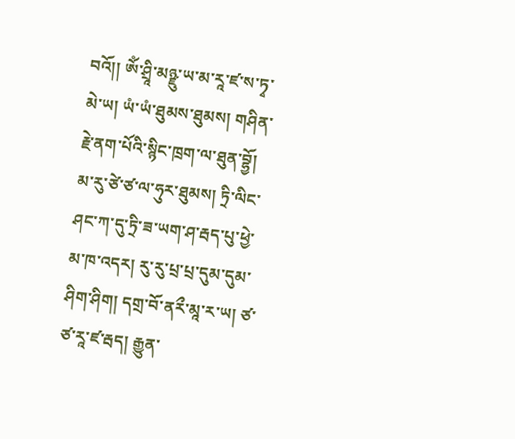བའོ།། ཨོཾ་ཤྲཱི་མཉྫུ་ཡ་མ་རཱ་ཛ་ས་ཏྭ་མེ་ཡ། ཡཾ་ཡཾ་ཐུམས་ཐུམས། གཤིན་རྗེ་ནག་པོའི་སྙིང་ཁྲག་ལ་ཐུན་བྷྱོ། མ་རུ་ཙེ་ཙ་ལ་ཧུར་ཐུམས། ཏྲི་ལིང་ཤང་ཀ་དུ་ཏྲི་ཟ་ཡག་ཤ་རྦད་པུ་ཕྱེ་མ་ཁ་འདར། རུ་རུ་པྲ་པྲ་དུམ་དུམ་ཤིག་ཤིག། དགྲ་བོ་ནརྀ་མཱ་ར་ཡ། ཙ་ཙ་རཱ་ཛ་རྦད། རྒྱུན་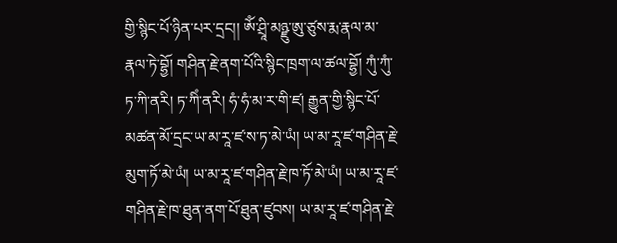གྱི་སྙིང་པོ་ཉིན་པར་དྲང།། ཨོཾ་ཤྲཱི་མཉྫུ་ཨུ་ཙུས་རྨ་རྣལ་མ་རྣལ་ཏེ་བྷྱོ། གཤིན་རྗེ་ནག་པོའི་སྙིང་ཁྲག་ལ་ཚལ་བྷྱོ། ཀུཾ་ཀུཾ་ཏ་ཀི་ནརི། ཏ་ཀིཾ་ནརི། ཧཾ་ཧཾ་མ་ར་གི་ཛ། རྒྱུན་གྱི་སྙིང་པོ་མཚན་མོ་དྲང་ཡ་མ་རཱ་ཛ་ས་ཏ་མེ་ཡཾ། ཡ་མ་རཱ་ཛ་གཤིན་རྗེ་མུག་ཏོ་མེ་ཡཾ། ཡ་མ་རཱ་ཛ་གཤིན་རྗེ་ཁ་ཏོ་མེ་ཡཾ། ཡ་མ་རཱ་ཛ་གཤིན་རྗེ་ཁ་ཐུན་ནག་པོ་ཐུན་ཛུབས། ཡ་མ་རཱ་ཛ་གཤིན་རྗེ་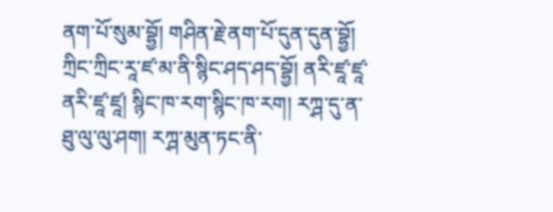ནག་པོ་སུམ་བྷྱོ། གཤིན་རྗེ་ནག་པོ་དུན་དུན་བྷྱོ། ཀྲིང་ཀྲིང་རཱ་ཛ་མ་ནི་སྙིང་ཤད་ཤད་བྷྱོ། ནརི་ཛཱ་ཛཱ་ནརི་ཛཱ་ཛཱ། སྙིང་ཁ་རག་སྙིང་ཁ་རག། རཀྴ་དུ་ན་ཐུ་ལུ་ལུ་ཤག། རཀྴ་མུན་ཏང་ནི་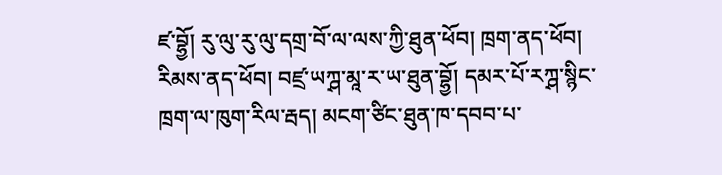ཛ་བྷྱོ། རུ་ལུ་རུ་ལུ་དགྲ་བོ་ལ་ལས་ཀྱི་ཐུན་ཕོབ། ཁྲག་ནད་ཕོབ། རིམས་ནད་ཕོབ། བཛྲ་ཡཀྴ་མཱ་ར་ཡ་ཐུན་བྷྱོ། དམར་པོ་རཀྴ་སྙིང་ཁྲག་ལ་ཁུག་རིལ་རྦད། མངག་ཙིང་ཐུན་ཁ་དབབ་པ་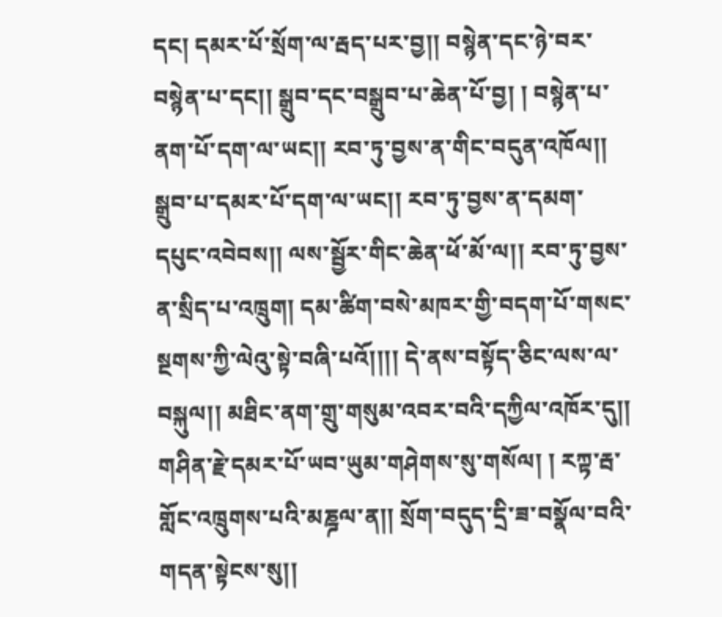དང། དམར་པོ་སྲོག་ལ་རྦད་པར་བྱ།། བསྙེན་དང་ཉེ་བར་བསྙེན་པ་དང།། སྒྲུབ་དང་བསྒྲུབ་པ་ཆེན་པོ་བྱ། ། བསྙེན་པ་ནག་པོ་དག་ལ་ཡང།། རབ་ཏུ་བྱས་ན་གིང་བདུན་འཁོལ།། སྒྲུབ་པ་དམར་པོ་དག་ལ་ཡང།། རབ་ཏུ་བྱས་ན་དམག་དཔུང་འབེབས།། ལས་སྦྱོར་གིང་ཆེན་ཕོ་མོ་ལ།། རབ་ཏུ་བྱས་ན་སྲིད་པ་འཁྲུག། དམ་ཚིག་བསེ་མཁར་གྱི་བདག་པོ་གསང་སྔགས་ཀྱི་ལེའུ་སྟེ་བཞི་པའོ།།།། དེ་ནས་བསྟོད་ཅིང་ལས་ལ་བསྐུལ།། མཐིང་ནག་གྲུ་གསུམ་འབར་བའི་དཀྱིལ་འཁོར་དུ།། གཤིན་རྗེ་དམར་པོ་ཡབ་ཡུམ་གཤེགས་སུ་གསོལ། ། རཀྟ་རྦ་གློང་འཁྲུགས་པའི་མཎྜལ་ན།། སྲོག་བདུད་དྲི་ཟ་བསྣོལ་བའི་གདན་སྟེངས་སུ།།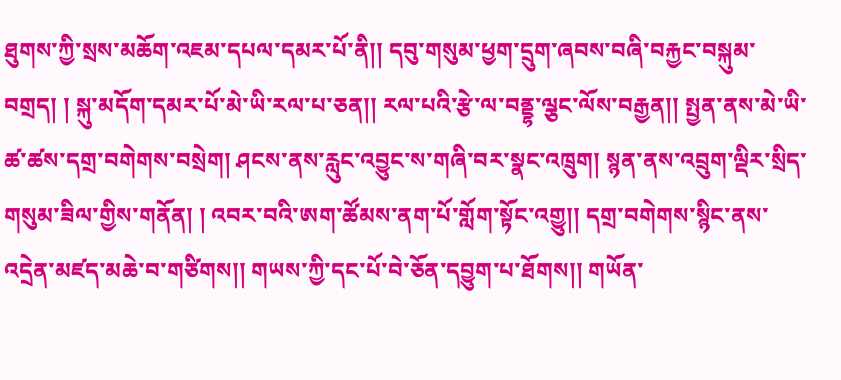ཐུགས་ཀྱི་སྲས་མཆོག་འཇམ་དཔལ་དམར་པོ་ནི།། དབུ་གསུམ་ཕྱག་དྲུག་ཞབས་བཞི་བརྐྱང་བསྐུམ་བགྲད། ། སྐུ་མདོག་དམར་པོ་མེ་ཡི་རལ་པ་ཅན།། རལ་པའི་རྩེ་ལ་བནྡྷ་ལྕང་ལོས་བརྒྱན།། སྤྱན་ནས་མེ་ཡི་ཚ་ཚས་དགྲ་བགེགས་བསྲེག། ཤངས་ནས་རླུང་འབྱུང་ས་གཞི་བར་སྣང་འཁྲུག། སྙན་ནས་འབྲུག་ལྡིར་སྲིད་གསུམ་ཟིལ་གྱིས་གནོན། ། འབར་བའི་ཨག་ཚོམས་ནག་པོ་གློག་སྟོང་འགྱུ།། དགྲ་བགེགས་སྙིང་ནས་འདྲེན་མཛད་མཆེ་བ་གཙིགས།། གཡས་ཀྱི་དང་པོ་བེ་ཅོན་དབྱུག་པ་ཐོགས།། གཡོན་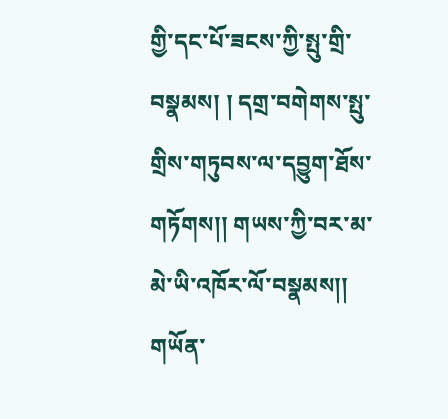གྱི་དང་པོ་ཟངས་ཀྱི་སྤུ་གྲི་བསྣམས། ། དགྲ་བགེགས་སྤུ་གྲིས་གཏུབས་ལ་དབྱུག་ཐོས་གཏོགས།། གཡས་ཀྱི་བར་མ་མེ་ཡི་འཁོར་ལོ་བསྣམས།། གཡོན་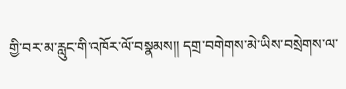གྱི་བར་མ་རླུང་གི་འཁོར་ལོ་བསྣམས།། དགྲ་བགེགས་མེ་ཡིས་བསྲེགས་ལ་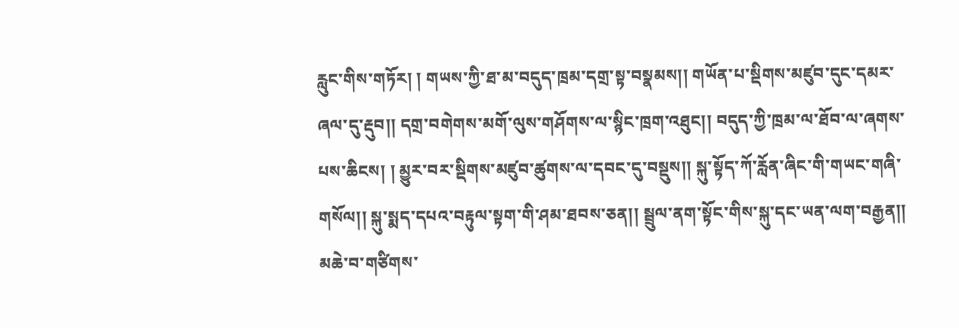རླུང་གིས་གཏོར། ། གཡས་ཀྱི་ཐ་མ་བདུད་ཁྲམ་དགྲ་སྟ་བསྣམས།། གཡོན་པ་སྡིགས་མཛུབ་དུང་དམར་ཞལ་དུ་རྡུབ།། དགྲ་བགེགས་མགོ་ལུས་གཤོགས་ལ་སྙིང་ཁྲག་འཐུང།། བདུད་ཀྱི་ཁྲམ་ལ་ཐོབ་ལ་ཞགས་པས་ཆིངས། ། མྱུར་བར་སྡིགས་མཛུབ་ཚུགས་ལ་དབང་དུ་བསྡུས།། སྐུ་སྟོད་ཀོ་རློན་ཞིང་གི་གཡང་གཞི་གསོལ།། སྐུ་སྨད་དཔའ་བརྟུལ་སྟག་གི་ཤམ་ཐབས་ཅན།། སྦྲུལ་ནག་སྟོང་གིས་སྐུ་དང་ཡན་ལག་བརྒྱན།། མཆེ་བ་གཙིགས་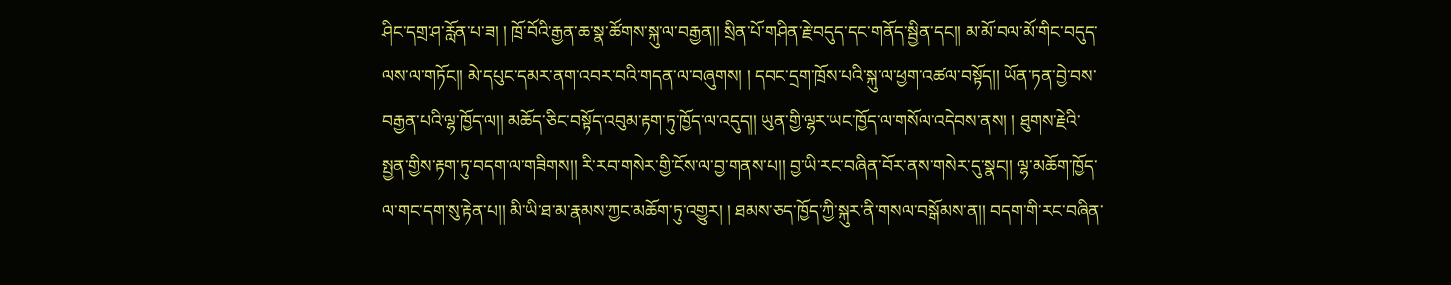ཤིང་དགྲ་ཤ་རློན་པ་ཟ། ། ཁྲོ་བོའི་རྒྱན་ཆ་སྣ་ཚོགས་སྐུ་ལ་བརྒྱན།། སྲིན་པོ་གཤིན་རྗེ་བདུད་དང་གནོད་སྦྱིན་དང།། མ་མོ་བལ་མོ་གིང་བདུད་ལས་ལ་གཏོང།། མེ་དཔུང་དམར་ནག་འབར་བའི་གདན་ལ་བཞུགས། ། དབང་དྲག་ཁྲོས་པའི་སྐུ་ལ་ཕྱག་འཚལ་བསྟོད།། ཡོན་ཏན་བྱེ་བས་བརྒྱན་པའི་ལྷ་ཁྱོད་ལ།། མཆོད་ཅིང་བསྟོད་འབུམ་རྟག་ཏུ་ཁྱོད་ལ་འདུད།། ཡུན་གྱི་ལྷར་ཡང་ཁྱོད་ལ་གསོལ་འདེབས་ནས། ། ཐུགས་རྗེའི་སྤྱན་གྱིས་རྟག་ཏུ་བདག་ལ་གཟིགས།། རི་རབ་གསེར་གྱི་ངོས་ལ་བྱ་གནས་པ།། བྱ་ཡི་རང་བཞིན་བོར་ནས་གསེར་དུ་སྣང།། ལྷ་མཆོག་ཁྱོད་ལ་གང་དག་སུ་རྟེན་པ།། མི་ཡི་ཐ་མ་རྣམས་ཀྱང་མཆོག་ཏུ་འགྱུར། ། ཐམས་ཅད་ཁྱོད་ཀྱི་སྐུར་ནི་གསལ་བསྒོམས་ན།། བདག་གི་རང་བཞིན་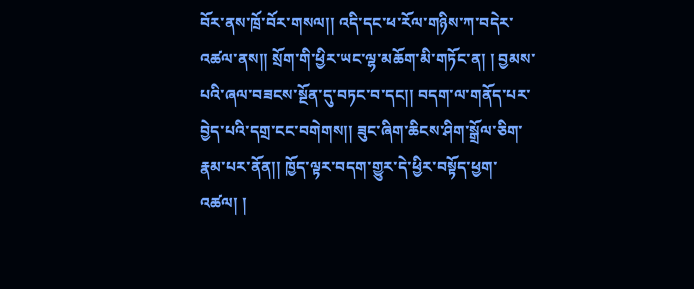བོར་ནས་ཁྲོ་བོར་གསལ།། འདི་དང་ཕ་རོལ་གཉིས་ཀ་བདེར་འཚལ་ནས།། སྲོག་གི་ཕྱིར་ཡང་ལྷ་མཆོག་མི་གཏོང་ན། ། བྱམས་པའི་ཞལ་བཟངས་སྔོན་དུ་བཏང་བ་དང།། བདག་ལ་གནོད་པར་བྱེད་པའི་དགྲ་ངང་བགེགས།། ཟུང་ཞིག་ཆིངས་ཤིག་སྒྲོལ་ཅིག་རྣམ་པར་ནོན།། ཁྱོད་ལྟར་བདག་གྱུར་དེ་ཕྱིར་བསྟོད་ཕྱག་འཚལ། །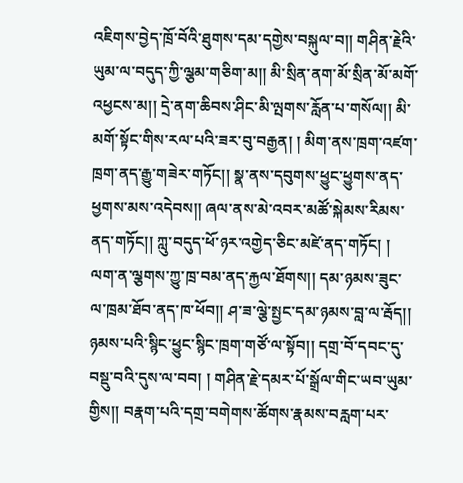འཇིགས་བྱེད་ཁྲོ་བོའི་ཐུགས་དམ་དགྱེས་བསྐུལ་བ།། གཤིན་རྗེའི་ཡུམ་ལ་བདུད་ཀྱི་ལྕམ་གཅིག་མ།། མི་སྲིན་ནག་མོ་སྲིན་མོ་མགོ་འཕྱངས་མ།། དྲེ་ནག་ཆིབས་ཤིང་མི་ལྤགས་རློན་པ་གསོལ།། མི་མགོ་སྟོང་གིས་རལ་པའི་ཟར་བུ་བརྒྱན། ། མིག་ནས་ཁྲག་འཛག་ཁྲག་ནད་རྒྱུ་གཟེར་གཏོང།། སྣ་ནས་དབུགས་ཕྱུང་ཕྱུགས་ནད་ཕྱགས་མས་འདེབས།། ཞལ་ནས་མེ་འབར་མཚོ་སྐེམས་རིམས་ནད་གཏོང།། ཀླུ་བདུད་ཕོ་ཉར་འགྱེད་ཅིང་མཛེ་ནད་གཏོང། ། ལག་ན་ལྕགས་ཀྱུ་ཁྲ་བམ་ནད་རྐྱལ་ཐོགས།། དམ་ཉམས་ཟུང་ལ་ཁྲམ་ཐོབ་ནད་ཁ་ཕོབ།། ཤ་ཟ་ལྕེ་སྤྱང་དམ་ཉམས་བླ་ལ་རྦོད།། ཉམས་པའི་སྙིང་ཕྱུང་སྙིང་ཁྲག་གཙོ་ལ་སྟོབ།། དགྲ་བོ་དབང་དུ་བསྡུ་བའི་དུས་ལ་བབ། ། གཤིན་རྗེ་དམར་པོ་སྒྲོལ་གིང་ཡབ་ཡུམ་གྱིས།། བརྣག་པའི་དགྲ་བགེགས་ཚོགས་རྣམས་བརླག་པར་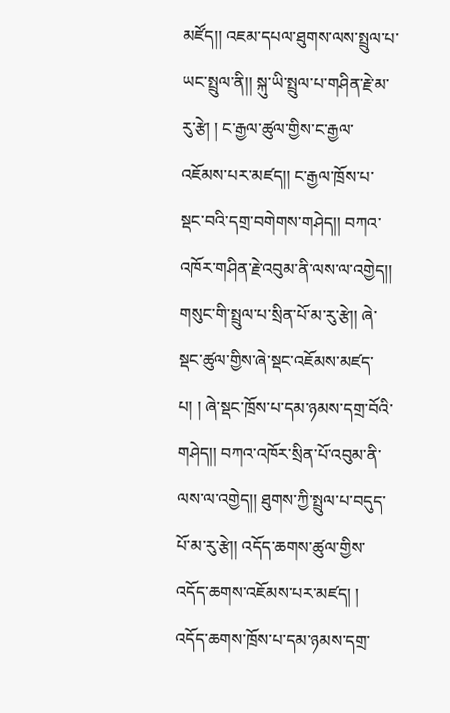མཛོད།། འཇམ་དཔལ་ཐུགས་ལས་སྤྲུལ་པ་ཡང་སྤྲུལ་ནི།། སྐུ་ཡི་སྤྲུལ་པ་གཤིན་རྗེ་མ་རུ་རྩེ། ། ང་རྒྱལ་ཚུལ་གྱིས་ང་རྒྱལ་འཇོམས་པར་མཛད།། ང་རྒྱལ་ཁྲོས་པ་སྡང་བའི་དགྲ་བགེགས་གཤེད།། བཀའ་འཁོར་གཤིན་རྗེ་འབུམ་ནི་ལས་ལ་འགྱེད།། གསུང་གི་སྤྲུལ་པ་སྲིན་པོ་མ་རུ་རྩེ།། ཞེ་སྡང་ཚུལ་གྱིས་ཞེ་སྡང་འཇོམས་མཛད་པ། ། ཞེ་སྡང་ཁྲོས་པ་དམ་ཉམས་དགྲ་བོའི་གཤེད།། བཀའ་འཁོར་སྲིན་པོ་འབུམ་ནི་ལས་ལ་འགྱེད།། ཐུགས་ཀྱི་སྤྲུལ་པ་བདུད་པོ་མ་རུ་རྩེ།། འདོད་ཆགས་ཚུལ་གྱིས་འདོད་ཆགས་འཇོམས་པར་མཛད། ། འདོད་ཆགས་ཁྲོས་པ་དམ་ཉམས་དགྲ་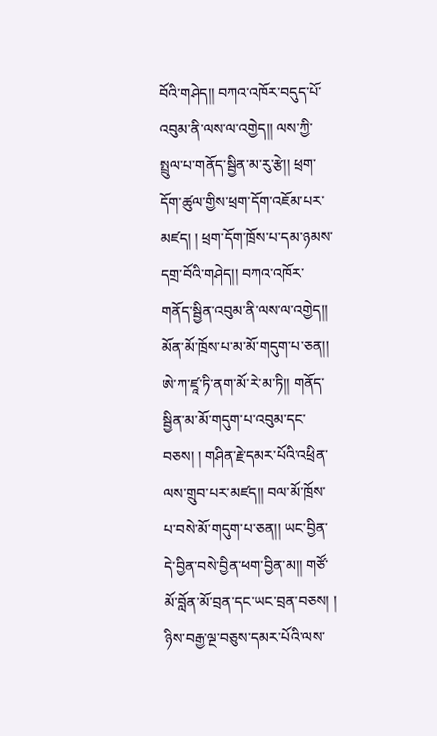བོའི་གཤེད།། བཀའ་འཁོར་བདུད་པོ་འབུམ་ནི་ལས་ལ་འགྱེད།། ལས་ཀྱི་སྤྲུལ་པ་གནོད་སྦྱིན་མ་རུ་རྩེ།། ཕྲག་དོག་ཚུལ་གྱིས་ཕྲག་དོག་འཇོམ་པར་མཛད། ། ཕྲག་དོག་ཁྲོས་པ་དམ་ཉམས་དགྲ་བོའི་གཤེད།། བཀའ་འཁོར་གནོད་སྦྱིན་འབུམ་ནི་ལས་ལ་འགྱེད།། མོན་མོ་ཁྲོས་པ་མ་མོ་གདུག་པ་ཅན།། ཨེ་ཀ་ཛཱ་ཏི་ནག་མོ་རེ་མ་ཏི།། གནོད་སྦྱིན་མ་མོ་གདུག་པ་འབུམ་དང་བཅས། ། གཤིན་རྗེ་དམར་པོའི་འཕྲིན་ལས་གྲུབ་པར་མཛད།། བལ་མོ་ཁྲོས་པ་བསེ་མོ་གདུག་པ་ཅན།། ཡང་བྱིན་དེ་བྱིན་བསེ་བྱིན་ཕག་བྱིན་མ།། གཙོ་མོ་བློན་མོ་བྲན་དང་ཡང་བྲན་བཅས། ། ཉིས་བརྒྱ་ལྔ་བཅུས་དམར་པོའི་ལས་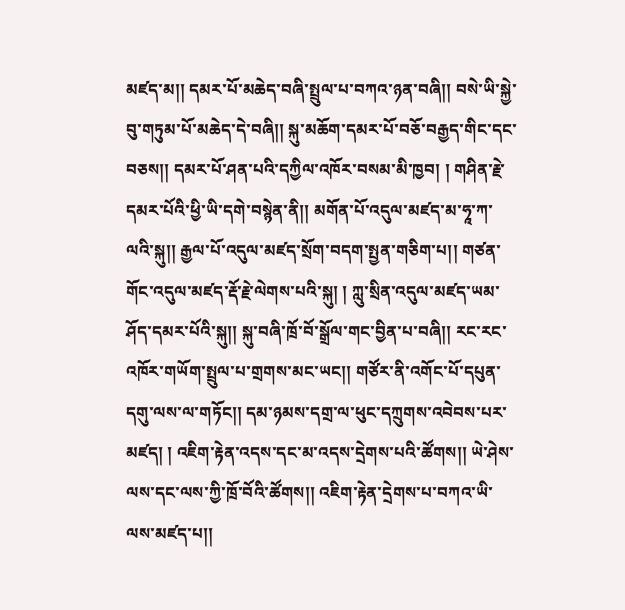མཛད་མ།། དམར་པོ་མཆེད་བཞི་སྤྲུལ་པ་བཀའ་ཉན་བཞི།། བསེ་ཡི་སྐྱེ་བུ་གཏུམ་པོ་མཆེད་དེ་བཞི།། སྐུ་མཆོག་དམར་པོ་བཅོ་བརྒྱད་གིང་དང་བཅས།། དམར་པོ་ཤན་པའི་དཀྱིལ་འཁོར་བསམ་མི་ཁྱབ། ། གཤིན་རྗེ་དམར་པོའི་ཕྱི་ཡི་དགེ་བསྙེན་ནི།། མགོན་པོ་འདུལ་མཛད་མ་ཧཱ་ཀ་ལའི་སྐུ།། རྒྱལ་པོ་འདུལ་མཛད་སྲོག་བདག་སྤྱན་གཅིག་པ།། གཙན་གོང་འདུལ་མཛད་རྡོ་རྗེ་ལེགས་པའི་སྐུ། ། ཀླུ་སྲིན་འདུལ་མཛད་ཡམ་ཤོད་དམར་པོའི་སྐུ།། སྐུ་བཞི་ཁྲོ་བོ་སྒྲོལ་གང་བྱིན་པ་བཞི།། རང་རང་འཁོར་གཡོག་སྤྲུལ་པ་གྲགས་མང་ཡང།། གཙོར་ནི་འགོང་པོ་དཔུན་དགུ་ལས་ལ་གཏོང།། དམ་ཉམས་དགྲ་ལ་ཕུང་དཀྲུགས་འབེབས་པར་མཛད། ། འཇིག་རྟེན་འདས་དང་མ་འདས་དྲེགས་པའི་ཚོགས།། ཡེ་ཤེས་ལས་དང་ལས་ཀྱི་ཁྲོ་བོའི་ཚོགས།། འཇིག་རྟེན་དྲེགས་པ་བཀའ་ཡི་ལས་མཛད་པ།།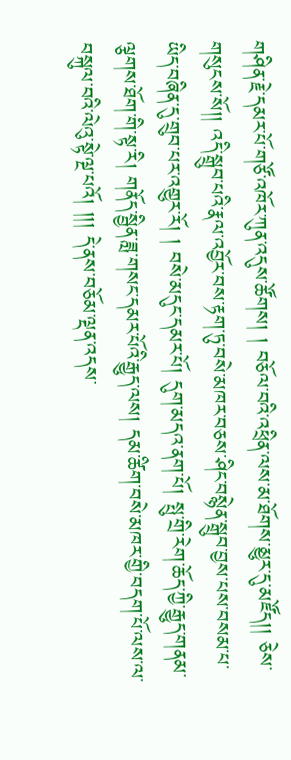གཤིན་རྗེ་དམར་པོ་གཙོ་འཁོར་ཀུན་འདུས་ཚོགས། ། བཅོལ་བའི་འཕྲིན་ལས་མ་ཐོགས་མྱུར་དུ་མཛོད།། ཅེས་གསུངས་སོ།། འདི་སྒྲུབ་པའི་རྣལ་འབྱོར་བས་རྟག་ཏུ་བསེ་མཁར་བཅས་ཤིང་བསྙེན་སྒྲུབ་བྱས་པས་བསམ་པ་ཡིད་བཞིན་དུ་གྲུབ་པར་འགྱུར་རོ། ། བསེ་མདུང་དམར་པོ། དུག་མདའ་ནག་པོ། སྤུ་གྲི་རེག་ཆོད་ཀྱི་རྒྱུད་གནམ་ལྕགས་ཐོག་གི་སྟ་རི། གནོད་སྦྱིན་ཟླ་གསང་དམར་པོའི་རྒྱུད་ལས། དམ་ཚིག་བསེ་མཁར་གྱི་བདག་པོ་ལས་ལ་བསྐུལ་བའི་ལེའུ་སྟེ་ལྔ་པའོ། །།། དེ་ནས་བཅོམ་ལྡན་འདས་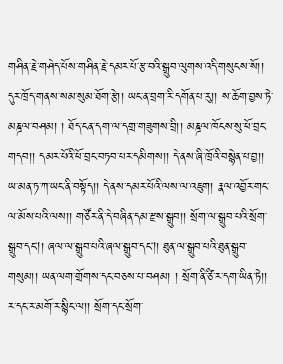གཤིན་རྗེ་གཤེད་པོས་གཤིན་རྗེ་དམར་པོ་རྩ་བའི་སྒྲུབ་ལུགས་འདི་གསུངས་སོ།། དུར་ཁྲོད་གནས་སམ་སུམ་ཐོག་རྩེ།། ཡང་ན་བྲག་རི་དགོན་པ་རུ།། ས་ཆོག་བྱས་ཏེ་མཎྜལ་བཤམ། ། ཐོད་ངན་དག་ལ་དགྲ་གཟུགས་བྲི།། མཎྜལ་ཁོངས་སུ་ཕོ་བྲང་གདབ།། དམར་པོའི་ཕོ་བྲང་བཏབ་པར་དམིགས།། དེ་ནས་ཞི་ཁྲོའི་བསྙེན་པ་བྱ།། ཡ་མན་ཏ་ཀ་ཡང་ནི་བསྟོད།། དེ་ནས་དམར་པོའི་ལས་ལ་འཇུག། རྣལ་འབྱོར་གང་ལ་མོས་པའི་ལས།། གཙོར་ནི་དེ་བཞིན་དམ་རྫས་སྒྲུབ།། སྲོག་ལ་སྒྲུབ་པའི་སྲོག་སྒྲུབ་དང།། ཞལ་ལ་སྒྲུབ་པའི་ཞལ་སྒྲུབ་དང།། ཐུན་ལ་སྒྲུབ་པའི་ཐུན་སྒྲུབ་གསུམ།། ཡན་ལག་གྲོགས་དང་བཅས་པ་བཤམ། ། སྲོག་ནི་ཙི་ར་དག་ཡིན་ཏེ།། ར་དང་ར་མགོ་ར་སྙིང་ལ།། སྲོག་དང་སྲོག་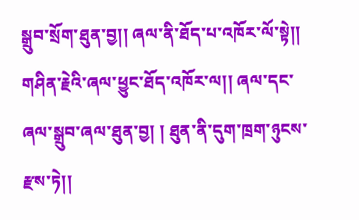སྒྲུབ་སྲོག་ཐུན་བྱ།། ཞལ་ནི་ཐོད་པ་འཁོར་ལོ་སྟེ།། གཤིན་རྗེའི་ཞལ་ཕྱུང་ཐོད་འཁོར་ལ།། ཞལ་དང་ཞལ་སྒྲུབ་ཞལ་ཐུན་བྱ། ། ཐུན་ནི་དུག་ཁྲག་ཉུངས་རྫས་ཏེ།།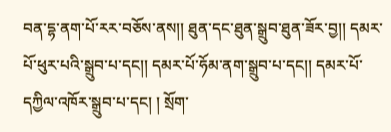བན་དྷ་ནག་པོ་རར་བཅོས་ནས།། ཐུན་དང་ཐུན་སྒྲུབ་ཐུན་ཟོར་བྱ།། དམར་པོ་ཕུར་པའི་སྒྲུབ་པ་དང།། དམར་པོ་ཧོམ་ནག་སྒྲུབ་པ་དང།། དམར་པོ་དཀྱིལ་འཁོར་སྒྲུབ་པ་དང། ། སྲོག་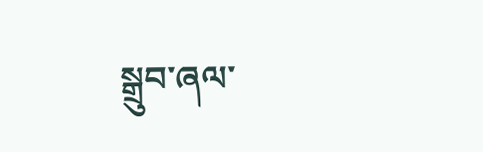སྒྲུབ་ཞལ་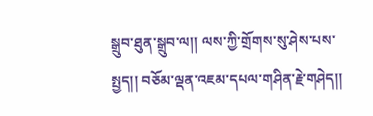སྒྲུབ་ཐུན་སྒྲུབ་ལ།། ལས་ཀྱི་གྲོགས་སུ་ཤེས་པས་སྤྱད།། བཅོམ་ལྡན་འཇམ་དཔལ་གཤིན་རྗེ་གཤེད།།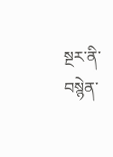སྔར་ནི་བསྙེན་